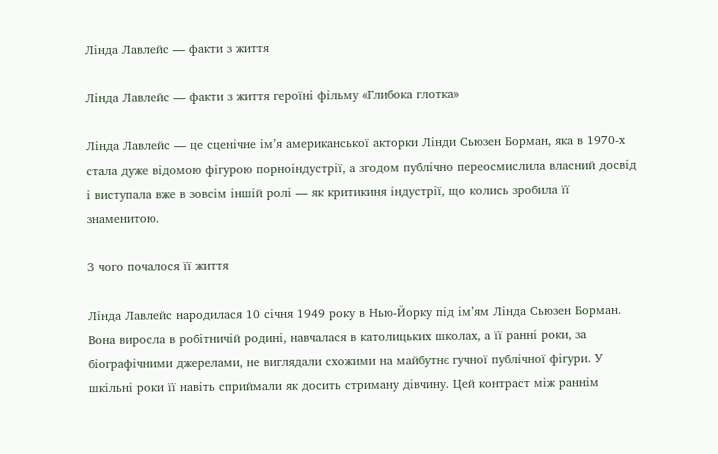Лінда Лавлейс — факти з життя

Лінда Лавлейс — факти з життя героїні фільму «Глибока глотка»

Лінда Лавлейс — це сценічне ім’я американської акторки Лінди Сьюзен Борман, яка в 1970-х стала дуже відомою фігурою порноіндустрії, а згодом публічно переосмислила власний досвід і виступала вже в зовсім іншій ролі — як критикиня індустрії, що колись зробила її знаменитою.

З чого почалося її життя

Лінда Лавлейс народилася 10 січня 1949 року в Нью-Йорку під ім’ям Лінда Сьюзен Борман. Вона виросла в робітничій родині, навчалася в католицьких школах, а її ранні роки, за біографічними джерелами, не виглядали схожими на майбутнє гучної публічної фігури. У шкільні роки її навіть сприймали як досить стриману дівчину. Цей контраст між раннім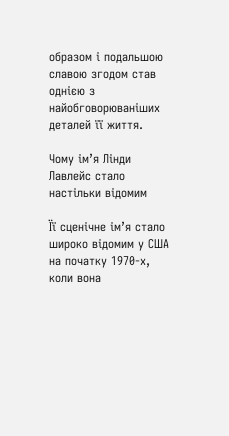образом і подальшою славою згодом став однією з найобговорюваніших деталей її життя.

Чому ім’я Лінди Лавлейс стало настільки відомим

Її сценічне ім’я стало широко відомим у США на початку 1970-х, коли вона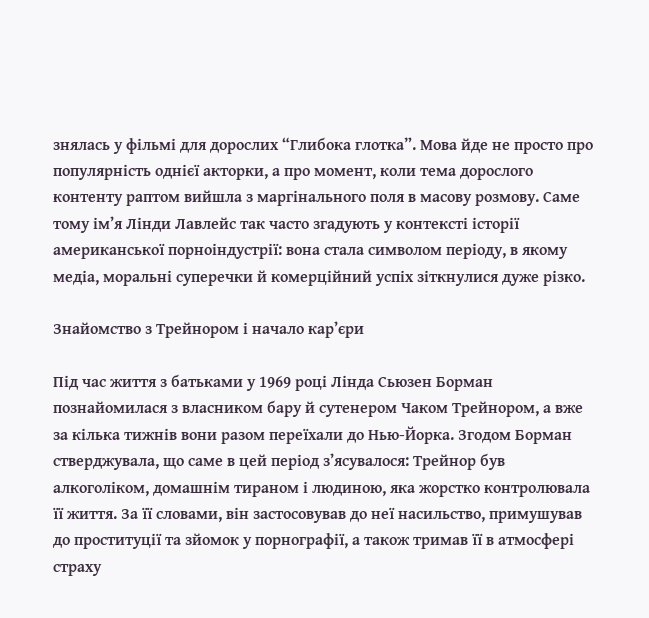знялась у фільмі для дорослих “Глибока глотка”. Мова йде не просто про популярність однієї акторки, а про момент, коли тема дорослого контенту раптом вийшла з маргінального поля в масову розмову. Саме тому ім’я Лінди Лавлейс так часто згадують у контексті історії американської порноіндустрії: вона стала символом періоду, в якому медіа, моральні суперечки й комерційний успіх зіткнулися дуже різко.

Знайомство з Трейнором і начало кар’єри

Під час життя з батьками у 1969 році Лінда Сьюзен Борман познайомилася з власником бару й сутенером Чаком Трейнором, а вже за кілька тижнів вони разом переїхали до Нью-Йорка. Згодом Борман стверджувала, що саме в цей період з’ясувалося: Трейнор був алкоголіком, домашнім тираном і людиною, яка жорстко контролювала її життя. За її словами, він застосовував до неї насильство, примушував до проституції та зйомок у порнографії, а також тримав її в атмосфері страху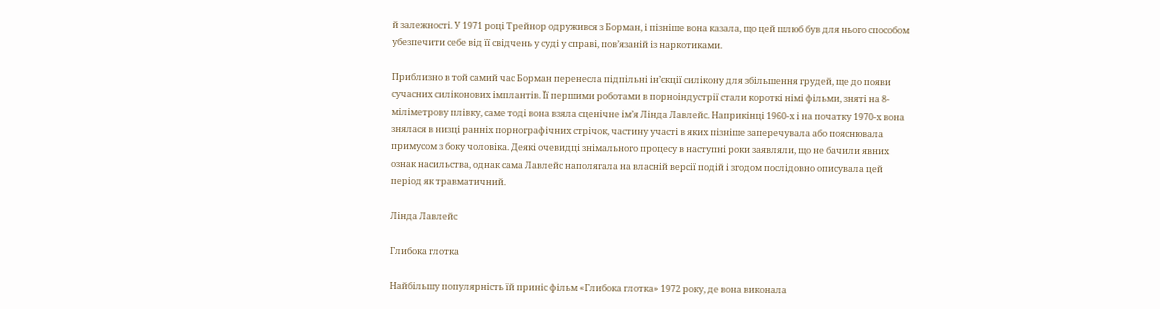й залежності. У 1971 році Трейнор одружився з Борман, і пізніше вона казала, що цей шлюб був для нього способом убезпечити себе від її свідчень у суді у справі, пов’язаній із наркотиками.

Приблизно в той самий час Борман перенесла підпільні ін’єкції силікону для збільшення грудей, ще до появи сучасних силіконових імплантів. Її першими роботами в порноіндустрії стали короткі німі фільми, зняті на 8-міліметрову плівку, саме тоді вона взяла сценічне ім’я Лінда Лавлейс. Наприкінці 1960-х і на початку 1970-х вона знялася в низці ранніх порнографічних стрічок, частину участі в яких пізніше заперечувала або пояснювала примусом з боку чоловіка. Деякі очевидці знімального процесу в наступні роки заявляли, що не бачили явних ознак насильства, однак сама Лавлейс наполягала на власній версії подій і згодом послідовно описувала цей період як травматичний.

Лінда Лавлейс

Глибока глотка

Найбільшу популярність їй приніс фільм «Глибока глотка» 1972 року, де вона виконала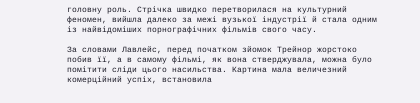головну роль. Стрічка швидко перетворилася на культурний феномен, вийшла далеко за межі вузької індустрії й стала одним із найвідоміших порнографічних фільмів свого часу.

За словами Лавлейс, перед початком зйомок Трейнор жорстоко побив її, а в самому фільмі, як вона стверджувала, можна було помітити сліди цього насильства. Картина мала величезний комерційний успіх, встановила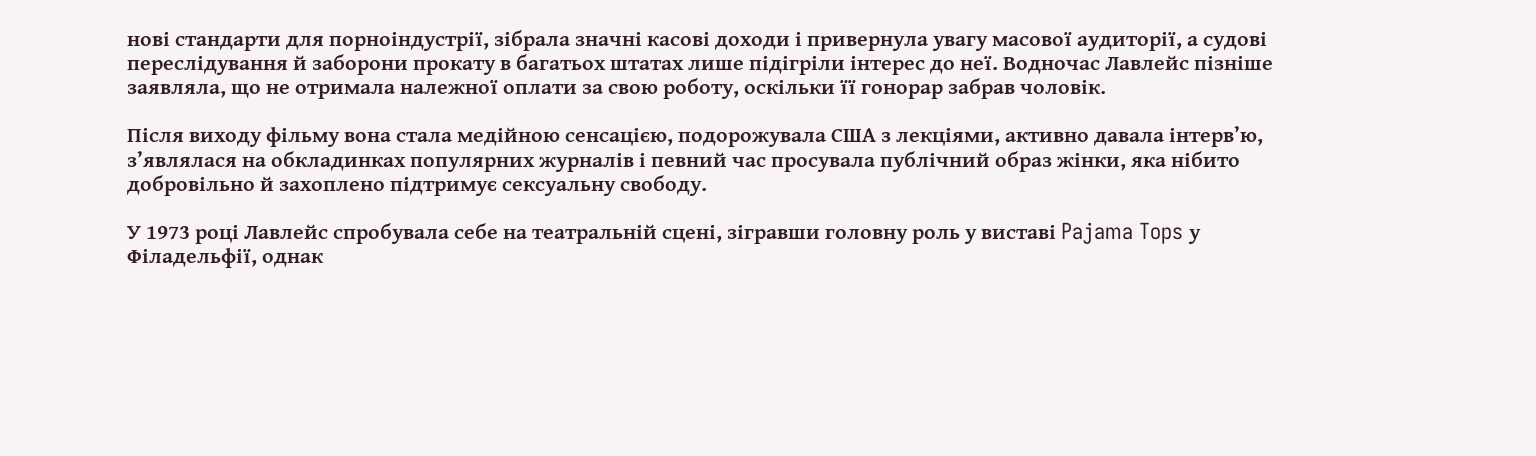нові стандарти для порноіндустрії, зібрала значні касові доходи і привернула увагу масової аудиторії, а судові переслідування й заборони прокату в багатьох штатах лише підігріли інтерес до неї. Водночас Лавлейс пізніше заявляла, що не отримала належної оплати за свою роботу, оскільки її гонорар забрав чоловік.

Після виходу фільму вона стала медійною сенсацією, подорожувала США з лекціями, активно давала інтерв’ю, з’являлася на обкладинках популярних журналів і певний час просувала публічний образ жінки, яка нібито добровільно й захоплено підтримує сексуальну свободу.

У 1973 році Лавлейс спробувала себе на театральній сцені, зігравши головну роль у виставі Pajama Tops у Філадельфії, однак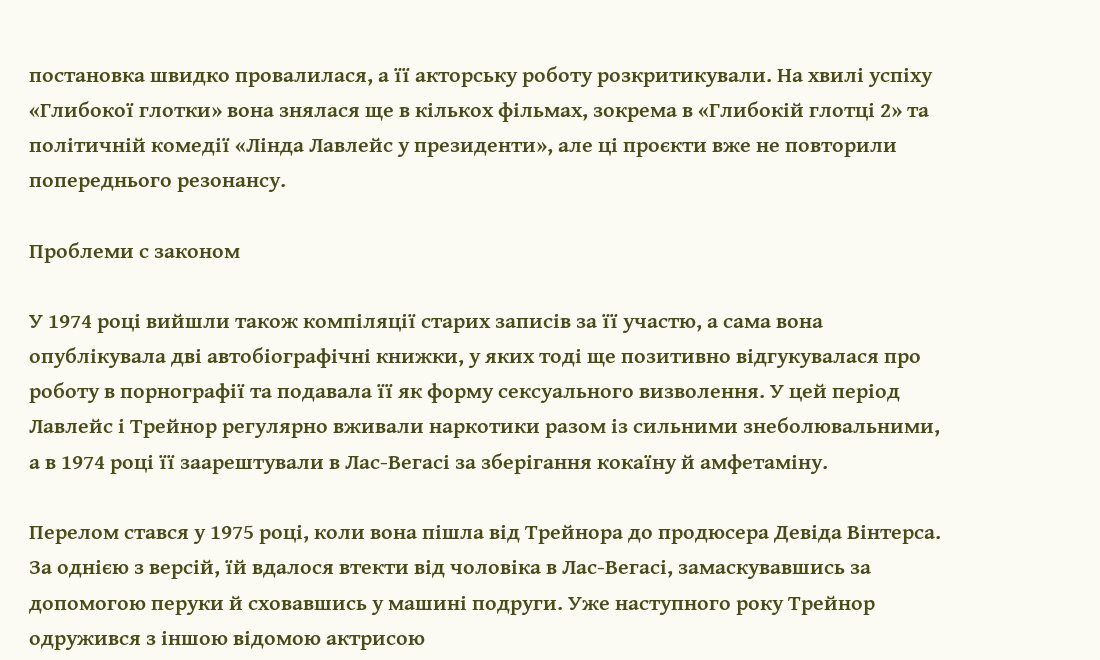постановка швидко провалилася, а її акторську роботу розкритикували. На хвилі успіху «Глибокої глотки» вона знялася ще в кількох фільмах, зокрема в «Глибокій глотці 2» та політичній комедії «Лінда Лавлейс у президенти», але ці проєкти вже не повторили попереднього резонансу.

Проблеми с законом

У 1974 році вийшли також компіляції старих записів за її участю, а сама вона опублікувала дві автобіографічні книжки, у яких тоді ще позитивно відгукувалася про роботу в порнографії та подавала її як форму сексуального визволення. У цей період Лавлейс і Трейнор регулярно вживали наркотики разом із сильними знеболювальними, а в 1974 році її заарештували в Лас-Вегасі за зберігання кокаїну й амфетаміну.

Перелом стався у 1975 році, коли вона пішла від Трейнора до продюсера Девіда Вінтерса. За однією з версій, їй вдалося втекти від чоловіка в Лас-Вегасі, замаскувавшись за допомогою перуки й сховавшись у машині подруги. Уже наступного року Трейнор одружився з іншою відомою актрисою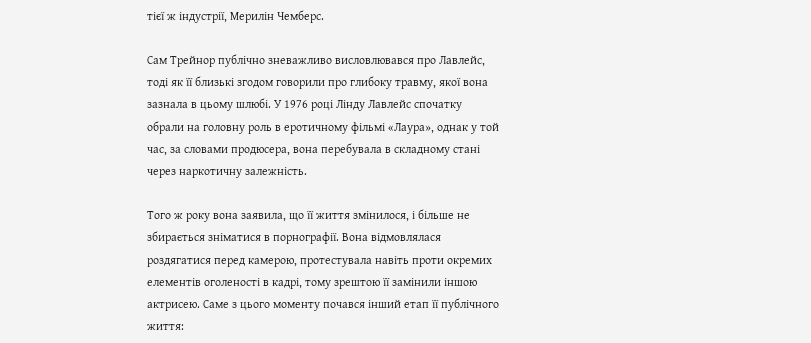тієї ж індустрії, Мерилін Чемберс.

Сам Трейнор публічно зневажливо висловлювався про Лавлейс, тоді як її близькі згодом говорили про глибоку травму, якої вона зазнала в цьому шлюбі. У 1976 році Лінду Лавлейс спочатку обрали на головну роль в еротичному фільмі «Лаура», однак у той час, за словами продюсера, вона перебувала в складному стані через наркотичну залежність.

Того ж року вона заявила, що її життя змінилося, і більше не збирається зніматися в порнографії. Вона відмовлялася роздягатися перед камерою, протестувала навіть проти окремих елементів оголеності в кадрі, тому зрештою її замінили іншою актрисею. Саме з цього моменту почався інший етап її публічного життя: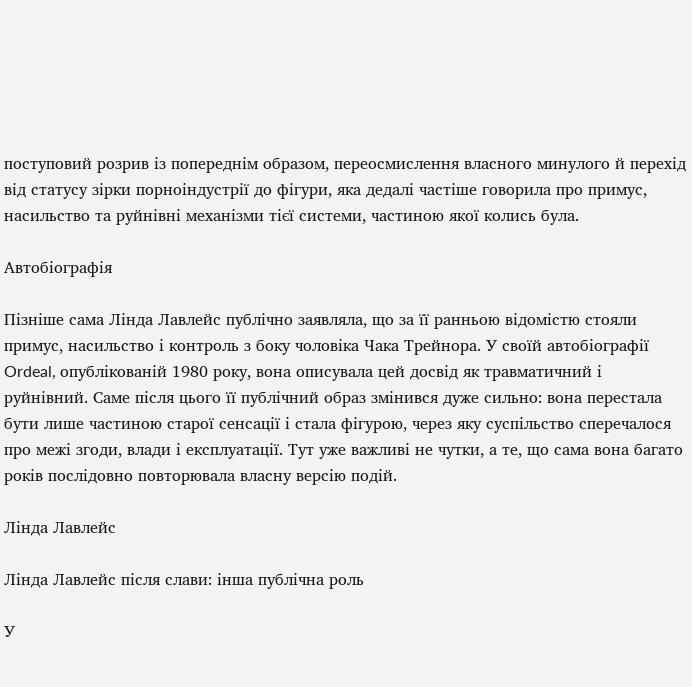поступовий розрив із попереднім образом, переосмислення власного минулого й перехід від статусу зірки порноіндустрії до фігури, яка дедалі частіше говорила про примус, насильство та руйнівні механізми тієї системи, частиною якої колись була.

Автобіографія

Пізніше сама Лінда Лавлейс публічно заявляла, що за її ранньою відомістю стояли примус, насильство і контроль з боку чоловіка Чака Трейнора. У своїй автобіографії Ordeal, опублікованій 1980 року, вона описувала цей досвід як травматичний і руйнівний. Саме після цього її публічний образ змінився дуже сильно: вона перестала бути лише частиною старої сенсації і стала фігурою, через яку суспільство сперечалося про межі згоди, влади і експлуатації. Тут уже важливі не чутки, а те, що сама вона багато років послідовно повторювала власну версію подій.

Лінда Лавлейс

Лінда Лавлейс після слави: інша публічна роль

У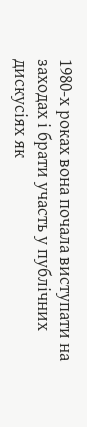1980-х роках вона почала виступати на заходах і брати участь у публічних дискусіях як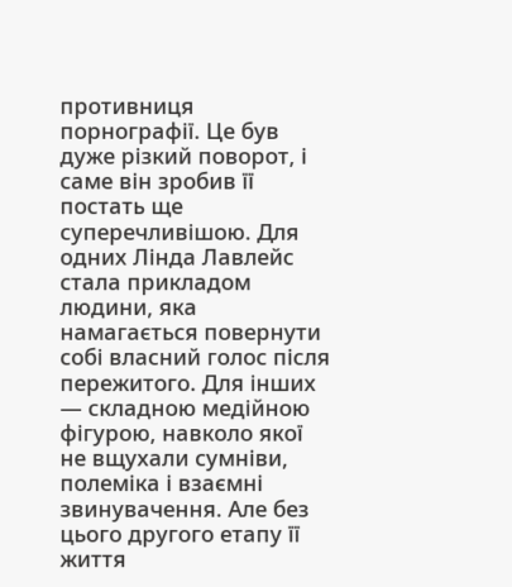противниця порнографії. Це був дуже різкий поворот, і саме він зробив її постать ще суперечливішою. Для одних Лінда Лавлейс стала прикладом людини, яка намагається повернути собі власний голос після пережитого. Для інших — складною медійною фігурою, навколо якої не вщухали сумніви, полеміка і взаємні звинувачення. Але без цього другого етапу її життя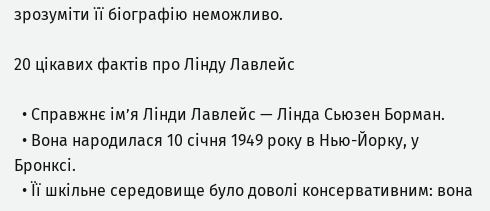зрозуміти її біографію неможливо.

20 цікавих фактів про Лінду Лавлейс

  • Справжнє ім’я Лінди Лавлейс — Лінда Сьюзен Борман.
  • Вона народилася 10 січня 1949 року в Нью-Йорку, у Бронксі.
  • Її шкільне середовище було доволі консервативним: вона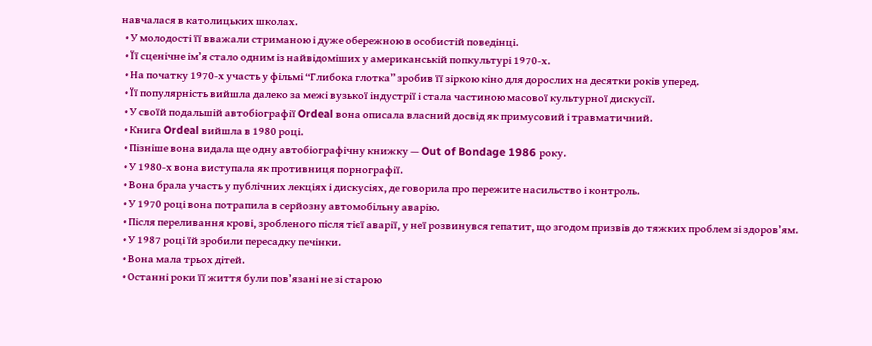навчалася в католицьких школах.
  • У молодості її вважали стриманою і дуже обережною в особистій поведінці.
  • Її сценічне ім’я стало одним із найвідоміших у американській попкультурі 1970-х.
  • На початку 1970-х участь у фільмі “Глибока глотка” зробив її зіркою кіно для дорослих на десятки років уперед.
  • Її популярність вийшла далеко за межі вузької індустрії і стала частиною масової культурної дискусії.
  • У своїй подальшій автобіографії Ordeal вона описала власний досвід як примусовий і травматичний.
  • Книга Ordeal вийшла в 1980 році.
  • Пізніше вона видала ще одну автобіографічну книжку — Out of Bondage 1986 року.
  • У 1980-х вона виступала як противниця порнографії.
  • Вона брала участь у публічних лекціях і дискусіях, де говорила про пережите насильство і контроль.
  • У 1970 році вона потрапила в серйозну автомобільну аварію.
  • Після переливання крові, зробленого після тієї аварії, у неї розвинувся гепатит, що згодом призвів до тяжких проблем зі здоров’ям.
  • У 1987 році їй зробили пересадку печінки.
  • Вона мала трьох дітей.
  • Останні роки її життя були пов’язані не зі старою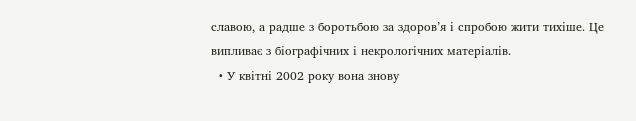славою, а радше з боротьбою за здоров’я і спробою жити тихіше. Це випливає з біографічних і некрологічних матеріалів.
  • У квітні 2002 року вона знову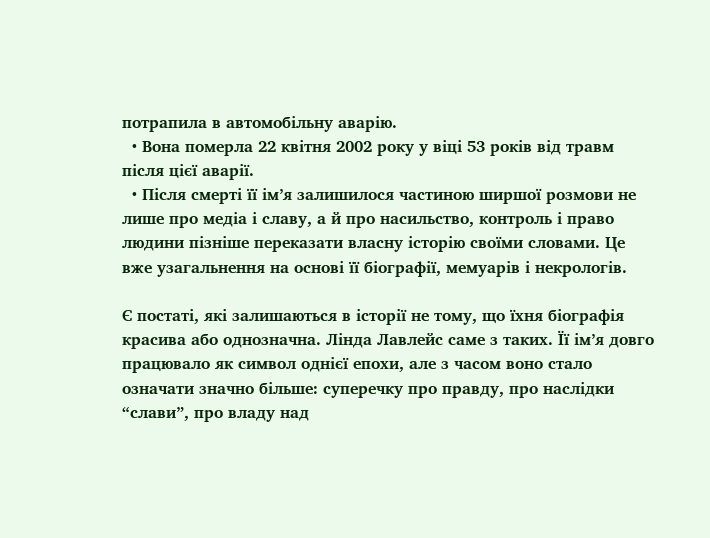потрапила в автомобільну аварію.
  • Вона померла 22 квітня 2002 року у віці 53 років від травм після цієї аварії.
  • Після смерті її ім’я залишилося частиною ширшої розмови не лише про медіа і славу, а й про насильство, контроль і право людини пізніше переказати власну історію своїми словами. Це вже узагальнення на основі її біографії, мемуарів і некрологів.

Є постаті, які залишаються в історії не тому, що їхня біографія красива або однозначна. Лінда Лавлейс саме з таких. Її ім’я довго працювало як символ однієї епохи, але з часом воно стало означати значно більше: суперечку про правду, про наслідки “слави”, про владу над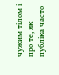чужим тілом і про те, як публіка часто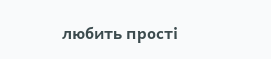любить прості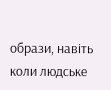образи, навіть коли людське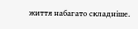життя набагато складніше.